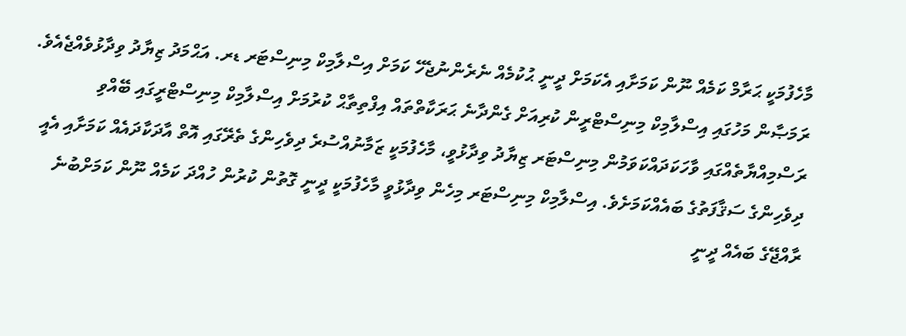މާހެފުމަކީ ޙަރާމް ކަމެއް ނޫން ކަމަށާއި އެކަމަށް ދީނީ ޙުކުމެއް ނެރެންނުޖެހޭ ކަމަށް އިސްލާމިކް މިނިސްޓަރ ޑރ. އަޙްމަދު ޒިޔާދު ވިދާޅުވެއްޖެއެވެ.
ރަމަޞާން މަހުގައި އިސްލާމިކް މިނިސްޓްރީން ކުރިއަށް ގެންދާނެ ޙަރަކާތްތައް އިފްތިތާޙް ކުރުމަށް އިސްލާމިކް މިނިސްޓްރީގައި ބޭއްވި ރަސްމިއްޔާތެއްގައި ވާހަކަދައްކަވަމުން މިނިސްޓަރ ޒިޔާދު ވިދާޅުވީ، މާހެފުމަކީ ޒަމާނުއްސުރެ ދިވެހިންގެ ތެރޭގައި އޮތް އާދަކާދައެއް ކަމަށާއި އެއީ ދިވެހިންގެ ސަޤާފަތުގެ ބައެއްކަމަށެވެ. އިސްލާމިކް މިނިސްޓަރ މިހެން ވިދާޅުވީ މާހެފުމަކީ ދީނީ ގޮތުން ކުރުން ހުއްދަ ކަމެއް ނޫން ކަމަށްބުނެ ރާއްޖޭގެ ބައެއް ދީނީ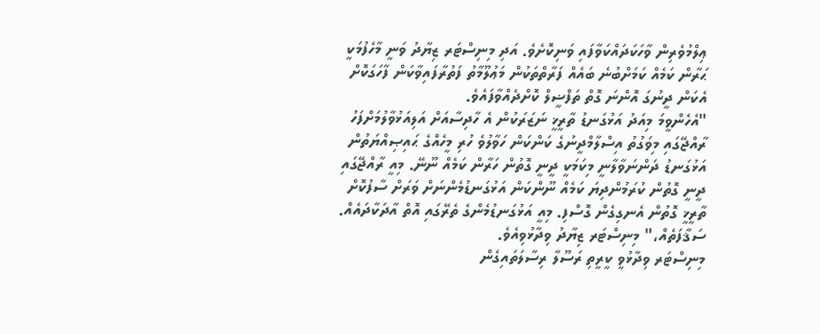ޢިލްމުވެރިން ވާހަކަދައްކަވާފައި ވަނިކޮށެވެ. އަދި މިނިސްޓަރ ޒިޔާދު ވަނީ މާހެފުމަކީ ޙަރާން ކަމެއް ކަމަށްބުނެ ބައެއް ފަރާތްތަކުން މަޢުލޫމާތު ފަތުރާފައިވާކަން ފާހަގަކޮށް އެކަން ދީނުގަ އޮންނަ ގޮތް ތަފްޟީލް ކޮށްދެއްވާފައެވެ.
"އެހެންވީމަ މިއަދު އަޅުގަނޑު ތާރީޚީ ނަޒަރަކުން އެ ހާދިސާއަށް އަލިއަޅުވާލުމަށްފަހު ރާއްޖޭގައި މިވަގުތު އިސްލާމްދީނުގެ ކަންކަން ހަވާލުވެ ހުރި މީހެއްގެ ޙައިޞިއްޔަތުން އަޅުގަނޑު ދަންނަވާލާނީ މިކަމަކީ ދީނީ ގޮތުން ހަރާން ކަމެއް ނޫނޭ. މިއީ ރާއްޖޭގައި ދީނީ ގޮތުން ކުރަމުންދިޔަ ކަމެއް ނޫންކަން އަޅުގަނޑުމެންނަށް ވަރަށް ސާފުކޮށް ތާރީޚީ ގޮތުން އެނގިގެން ގޮސްފި. މިއީ އަޅުގަނޑުމެންގެ ތެރޭގައި އޮތް އާދަކާދައެއް. ސަޤާފަތެއް،" މިނިސްޓަރ ޒިޔާދު ވިދާޅުވިއެވެ.
މިނިސްޓަރ ވިދާޅުވީ ކީރީތި ރަސޫލާ ރިސާލަތައިގެން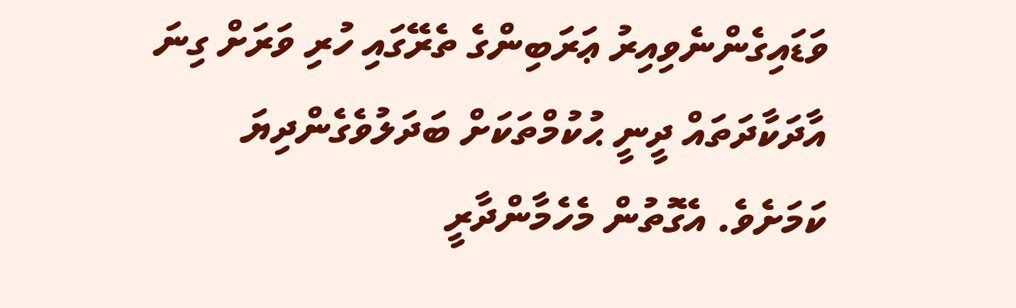ވަޑައިގެންނެވިއިރު ޢަރަބިންގެ ތެރޭގައި ހުރި ވަރަށް ގިނަ އާދަކާދަތައް ދީނީ ޙުކުމްތަކަށް ބަދަލުވެގެންދިޔަ ކަމަށެވެ. އެގޮތުން މެހެމާންދާރީ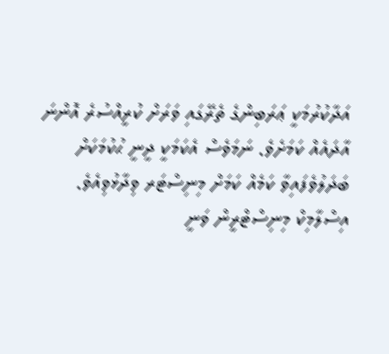އަދާކުރުމަކީ ޢަރަބިންގެ ތެރޭގައި ވަރަށް ކުރީއްސުރެ އޮންނަ އާދައެއް ކަމަށެވެ. ނަމަވެސް އެކަމަކީ ދީނީ ޙުކުމަކަށް ބަދަލުވެފައިވާ ކަމެއް ކަމަށް މިނިސްޓަރ ވިދާޅުވިއެވެ.
އިސްލާމިކް މިނިސްޓްރީން ވަނީ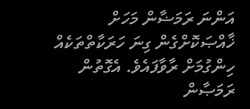އަންނަ ރަމަޟާން މަހަށް ޚާއްޞަކޮށްގެން ގިނަ ހަރަކާތްތަކެއް ހިންގުމަށް ރާވާފައެވެ. އެގޮތުން ރަމަޞާން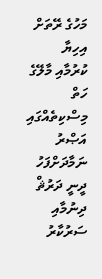މަހުގެ ރޭތަށް އިހިޔާ ކުރުމާއި މާލޭގެ ހަތް މިސްކިތެއްގައި އަޞްރު ނަމާދަށްފަހު ދީނީ ދަރުޘް ދިނުމާއި ސަރުކާރު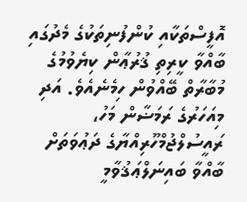އޮފީސްތަކާއި ކުންފުނިތަކުގެ މެދުގައި ބާއްވާ ކީރިތި ޤުރުޢާން ކިޔެވުމުގެ މުބާރާތް ބޭއްވުން ހިމެނެއެވެ. އަދި މިއަހަރުގެ ރަމަޟާން މަހު، ރައީސުލްޖުމްހޫރިއްޔާގެ ދަޢުވަތަށް ބާއްވާ ބައިނަލްޢަޤުވާމީ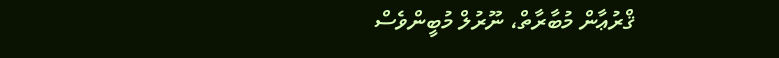ޤްރުޢާން މުބާރާތް، ނޫރުލް މުބީންވެސް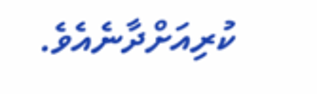ކުރިއަށްދާނެއެވެ.